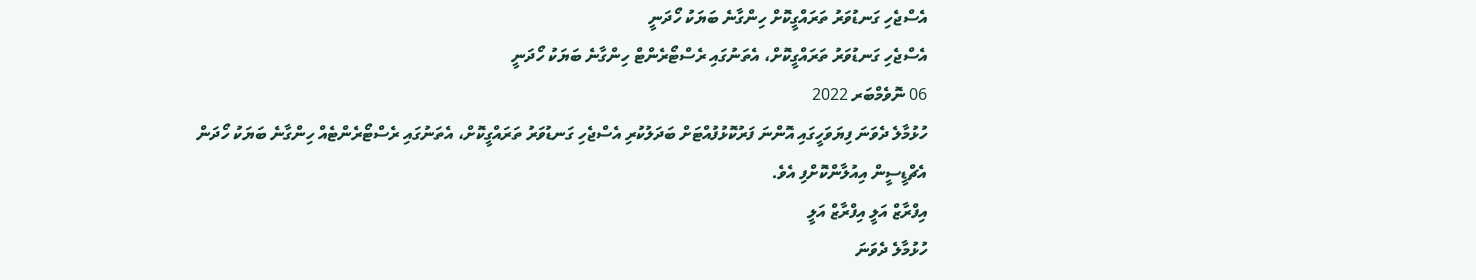އެސްޖެހި ގަނޑުވަރު ތަރައްގީކޮށް ހިންގާނެ ބަޔަކު ހޯދަނީ
އެސްޖެހި ގަނޑުވަރު ތަރައްގީކޮށް، އެތަނުގައި ރެސްޓޯރެންޓް ހިންގާނެ ބަޔަކު ހޯދަނީ
06 ނޮވެމްބަރ 2022
ހުޅުމާލެ ދެވަނަ ފިޔަވަހީގައި އޮންނަ ފަރުކޮޅުފުއްޓަށް ބަދަލުކުރި އެސްޖެހި ގަނޑުވަރު ތަރައްގީކޮށް، އެތަނުގައި ރެސްޓޯރެންޓެއް ހިންގާނެ ބަޔަކު ހޯދަން އެޗްޑީސީން އިއުލާންކޮށްފި އެވެ.
އިފްރާޒް އަލީ އިފްރާޒް އަލީ
ހުޅުމާލެ ދެވަނަ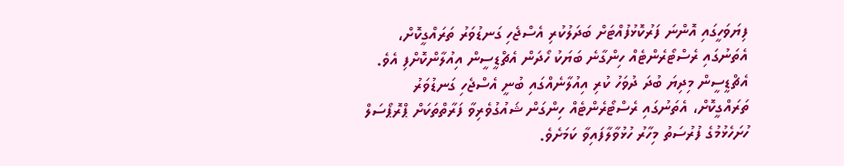ފިޔަވަހީގައި އޮންނަ ފަރުކޮޅުފުއްޓަށް ބަދަލުކުރި އެސްޖެހި ގަނޑުވަރު ތަރައްގީކޮށް، އެތަނުގައި ރެސްޓޯރެންޓެއް ހިންގާނެ ބަޔަކު ހޯދަން އެޗްޑީސީން އިއުލާންކޮށްފި އެވެ.
އެޗްޑީސީން މިދިޔަ ބުދަ ދުވަހު ކުރި އިއުލާނެއްގައި ބުނީ އެސްޖެހި ގަނޑުވަރު ތަރައްގީކޮށް، އެތަނުގައި ރެސްޓޯރެންޓެއް ހިންގަން ޝައުގުވެރިވާ ފަރާތްތަކަށް ޕްރޮޕޯސަލް ހުށަހެޅުމުގެ ފުރުސަތު މިހާރު ހުޅުވާލާފައިވާ ކަމަށެވެ.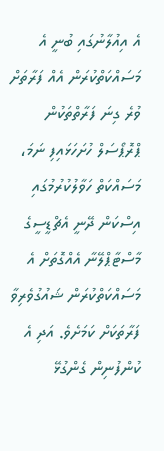އެ އިއުލާނުގައި ބުނީ އެ މަސައްކަތްކުރަން އެއް ފަރާތަށް ވުރެ ގިނަ ފަރާތްތަކުން ޕްރޮޕޯސަލް ހުށަހަޅައިފި ނަމަ، މަސައްކަތް ހަވާލުކުރުމުގައި އިސްކަން ދޭނީ އެޗްޑީސީގެ މާސްޓާޕްލޭނާ އެއްގޮތަށް އެ މަސައްކަތްކުރަން ޝައުގުވެރިވާ ފަރާތަކަށް ކަމަށެވެ. އަދި އެ ކުންފުނިން ގެންގުޅޭ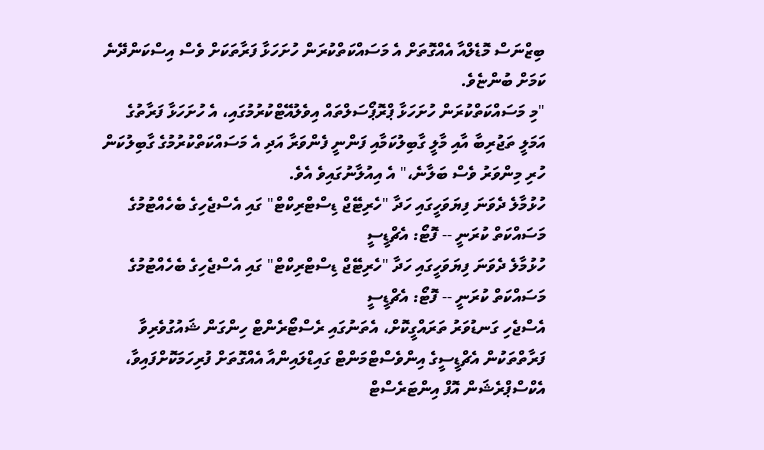ބިޒްނަސް މޮޑެލްއާ އެއްގޮތަށް އެ މަސައްކަތްކުރަން ހުށަހަޅާ ފަރާތަކަށް ވެސް އިސްކަންދޭނެ ކަމަށް ބުންޏެވެ.
"މި މަސައްކަތްކުރަން ހުށަހަޅާ ޕްރޮޕޯސަލްތައް އިވެލުއޭޓްކުރުމުގައި، އެ ހުށަހަޅާ ފަރާތުގެ އަމަލީ ތަޖުރިބާ އާއި މާލީ ގާބިލުކަމާއި ފަންނީ ފެންވަރާ އަދި އެ މަސައްކަތްކުރުމުގެ ގާބިލުކަން ހުރި މިންވަރު ވެސް ބަލާނެ،" އެ އިއުލާނުގައިވެ އެވެ.
ހުޅުމާލެ ދެވަނަ ފިޔަވަހީގައި ހަދާ "ހެރިޓޭޖް ޑިސްޓްރިކްޓް" ގައި އެސްޖެހިގެ ބެހެއްޓުމުގެ މަސައްކަތް ކުރަނީ -- ފޮޓޯ: އެޗްޑީސީ
ހުޅުމާލެ ދެވަނަ ފިޔަވަހީގައި ހަދާ "ހެރިޓޭޖް ޑިސްޓްރިކްޓް" ގައި އެސްޖެހިގެ ބެހެއްޓުމުގެ މަސައްކަތް ކުރަނީ -- ފޮޓޯ: އެޗްޑީސީ
އެސްޖެހި ގަނޑުވަރު ތަރައްގީކޮށް، އެތަނުގައި ރެސްޓޯރެންޓް ހިންގަން ޝައުގުވެރިވާ ފަރާތްތަކުން އެޗްޑީސީގެ އިންވެސްޓްމަންޓް ގައިޑްލައިންއާ އެއްގޮތަށް ފުރިހަމަކޮށްފައިވާ، އެކްސްޕްރެޝަން އޮފް އިންޓަރެސްޓް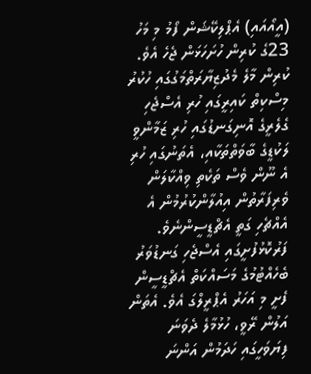(އީއޯއައި) އެޕްލިކޭޝަން ފޯމު މި މަހު 23ގެ ކުރިން ހުށަހަޅަން ޖެހެ އެވެ.
ކުރިން މާލެ މެދުޒިޔާރަތްމަގުގައި ހުކުރު މިސްކިތް ކައިރީގައި ހުރި އެސްޖެހި ގެލެރީގެ އޮނިގަނޑުގައި ހުރި ޒަމާންވީ ލަކުޑީގެ ބާވަތްތަކާއި، އެތަނުގައި ހުރި އެ ނޫން ވެސް ތަކެތި ވިއްކާލަން ވެރިފަރާތުން އިއުލާންކުރުމުން އެ އެއްޗެހި ގަތީ އެޗްޑީސީންނެވެ.
ފަރުކޮޅުފުށީގައި އެސްޖެހި ގަނޑުވަރު ބެހެއްޓުމުގެ މަސައްކަތް އެޗްޑީސީން ފެށީ މި އަހަރު އެޕްރީލްގަ އެވެ. އެތަން އަލުން ރޭވީ، ހުޅުމާލެ ދެވަނަ ފިޔަވަހީގައި ހަދަމުން އަންނަ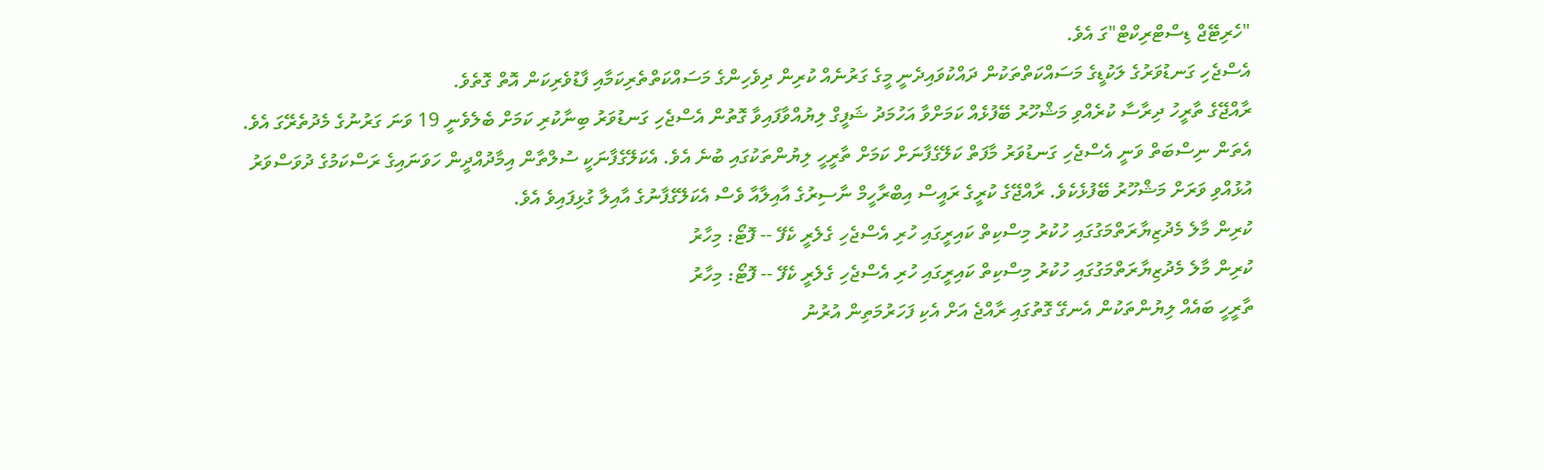"ހެރިޓޭޖް ޑިސްޓްރިކްޓް"ގަ އެވެ.
އެސްޖެހި ގަނޑުވަރުގެ ލަކުޑީގެ މަސައްކަތްތަކުން ދައްކުވައިދެނީ މީގެ ގަރުނެއް ކުރިން ދިވެހިންގެ މަސައްކަތްތެރިކަމާއި ފާޑުވެރިކަން އޮތް ގޮތެވެ.
ރާއްޖޭގެ ތާރީހު ދިރާސާ ކުރެއްވި މަޝްހޫރު ބޭފުޅެއް ކަމަށްވާ އަހުމަދު ޝަފީގް ލިޔުއްވާފައިވާ ގޮތުން އެސްޖެހި ގަނޑުވަރު ބިނާކުރި ކަމަށް ބެލެވެނީ 19 ވަނަ ގަރުނުގެ މެދުތެރޭގަ އެވެ.
އެތަން ނިސްބަތް ވަނީ އެސްޖެހި ގަނޑުވަރު މާފަތް ކަލޭގެފާނަށް ކަމަށް ތާރީހީ ލިޔުންތަކުގައި ބުނެ އެވެ. އެކަލޭގެފާނަކީ ސުލްތާން އިމާދުއްދީން ހަވަނައިގެ ރަސްކަމުގެ ދުވަސްވަރު އުޅުއްވި ވަރަށް މަޝްހޫރު ބޭފުޅެކެވެ. ރާއްޖޭގެ ކުރީގެ ރައީސް އިބްރާހީމް ނާސިރުގެ އާއިލާއާ ވެސް އެކަލޭގެފާނުގެ އާއިލާ ގުޅިފައިވެ އެވެ.
ކުރިން މާލެ މެދުޒިޔާރަތްމަގުގައި ހުކުރު މިސްކިތް ކައިރީގައި ހުރި އެސްޖެހި ގެލެރީ ކެފޭ -- ފޮޓޯ: މިހާރު
ކުރިން މާލެ މެދުޒިޔާރަތްމަގުގައި ހުކުރު މިސްކިތް ކައިރީގައި ހުރި އެސްޖެހި ގެލެރީ ކެފޭ -- ފޮޓޯ: މިހާރު
ތާރީހީ ބައެއް ލިޔުންތަކުން އެނގޭ ގޮތުގައި ރާއްޖެ އަށް އެކި ފަހަރުމަތިން އުރުނު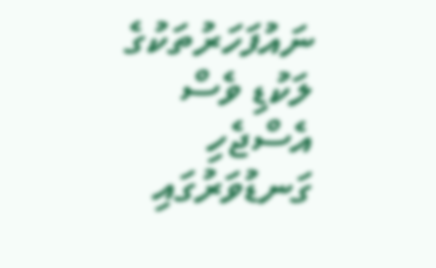ނައުފަހަރުތަކުގެ ލަކުޑި ވެސް އެސްޖެހި ގަނޑުވަރުގައި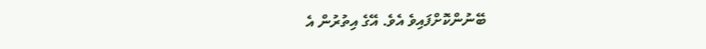ބޭނުންކޮށްފައިވެ އެވެ. އޭގެ އިތުރުން އެ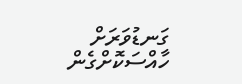ގަނޑުވަރަށް ހާއްސަކޮށްގެން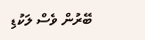ބޭރުން ވެސް ލަކުޑި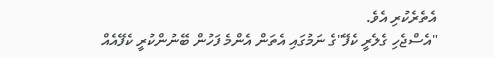އެތެރެކުރި އެވެ.
"އެސްޖެހި ގެލެރީ ކެފޭ"ގެ ނަމުގައި އެތަން އެންމެ ފަހުން ބޭނުންކުރީ ކެފޭއެއް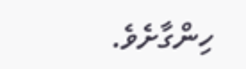ހިންގާށެވެ.